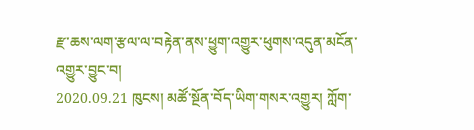རྫ་ཆས་ལག་རྩལ་ལ་བརྟེན་ནས་ཕྱུག་འགྱུར་ཕུགས་འདུན་མངོན་འགྱུར་བྱུང་བ།
2020.09.21 ཁུངས། མཚོ་སྔོན་བོད་ཡིག་གསར་འགྱུར། ཀློག་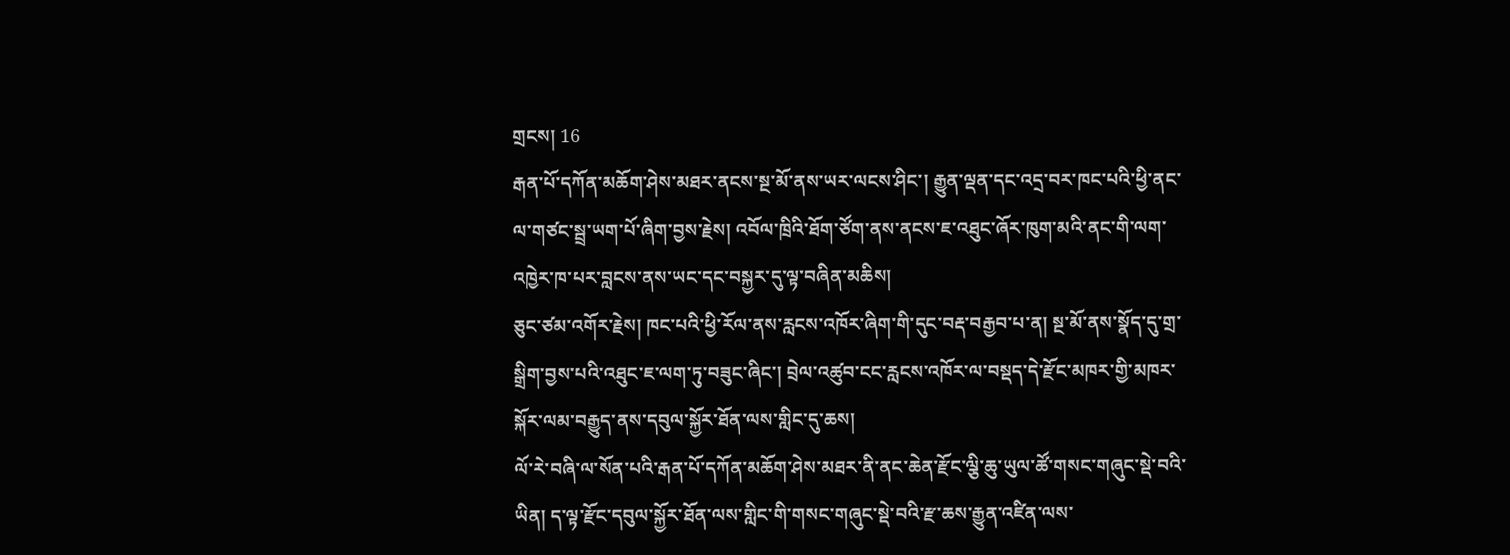གྲངས། 16
རྒན་པོ་དཀོན་མཆོག་ཤེས་མཐར་ནངས་སྔ་མོ་ནས་ཡར་ལངས་ཤིང་། རྒྱུན་ལྡན་དང་འདྲ་བར་ཁང་པའི་ཕྱི་ནང་ལ་གཙང་སྦྲ་ཡག་པོ་ཞིག་བྱས་རྗེས། འབོལ་ཁྲིའི་ཐོག་ཙོག་ནས་ནངས་ཇ་འཐུང་ཞོར་ཁུག་མའི་ནང་གི་ལག་འཁྱེར་ཁ་པར་བླངས་ནས་ཡང་དང་བསྐྱར་དུ་ལྟ་བཞིན་མཆིས།
ཅུང་ཙམ་འགོར་རྗེས། ཁང་པའི་ཕྱི་རོལ་ནས་རླངས་འཁོར་ཞིག་གི་དུང་བརྡ་བརྒྱབ་པ་ན། སྔ་མོ་ནས་སྣོད་དུ་གྲ་སྒྲིག་བྱས་པའི་འཐུང་ཇ་ལག་ཏུ་བཟུང་ཞིང་། བྲེལ་འཚུབ་ངང་རླངས་འཁོར་ལ་བསྡད་དེ་རྫོང་མཁར་གྱི་མཁར་སྐོར་ལམ་བརྒྱུད་ནས་དབུལ་སྐྱོར་ཐོན་ལས་གླིང་དུ་ཆས།
ལོ་རེ་བཞི་ལ་སོན་པའི་རྒན་པོ་དཀོན་མཆོག་ཤེས་མཐར་ནི་ནང་ཆེན་རྫོང་ལྕི་ཆུ་ཡུལ་ཚོ་གསང་གཞུང་སྡེ་བའི་ཡིན། ད་ལྟ་རྫོང་དབུལ་སྐྱོར་ཐོན་ལས་གླིང་གི་གསང་གཞུང་སྡེ་བའི་རྫ་ཆས་རྒྱུན་འཛིན་ལས་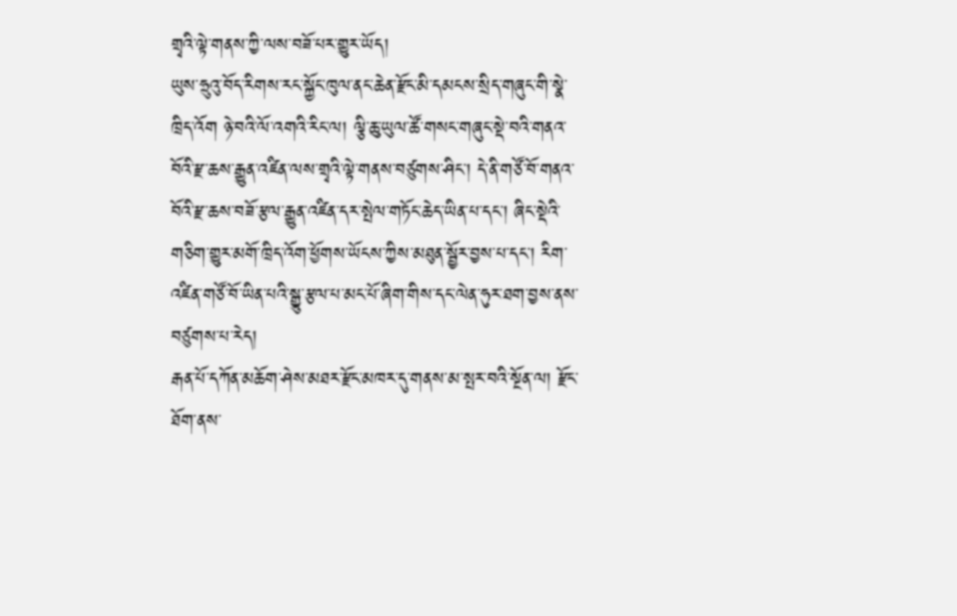གྲྭའི་ལྟེ་གནས་ཀྱི་ལས་བཟོ་པར་གྱུར་ཡོད།
ཡུས་ཧྲུའུ་བོད་རིགས་རང་སྐྱོང་ཁུལ་ནང་ཆེན་རྫོང་མི་དམངས་སྲིད་གཞུང་གི་སྣེ་ཁྲིད་འོག ཉེ་བའི་ལོ་འགའི་རིང་ལ། ལྕི་ཆུ་ཡུལ་ཚོ་གསང་གཞུང་སྡེ་བའི་གནའ་བོའི་རྫ་ཆས་རྒྱུན་འཛིན་ལས་གྲྭའི་ལྟེ་གནས་བཙུགས་ཤིང་། དེ་ནི་གཙོ་བོ་གནའ་བོའི་རྫ་ཆས་བཟོ་རྩལ་རྒྱུན་འཛིན་དར་སྤེལ་གཏོང་ཆེད་ཡིན་པ་དང་། ཞིང་སྡེའི་གཅིག་གྱུར་མགོ་ཁྲིད་འོག་ཕྱོགས་ཡོངས་ཀྱིས་མཐུན་སྦྱོར་བྱས་པ་དང་། རིག་འཛིན་གཙོ་བོ་ཡིན་པའི་སྒྱུ་རྩལ་པ་མང་པོ་ཞིག་གིས་དང་ལེན་ཧུར་ཐག་བྱས་ནས་བཙུགས་པ་རེད།
རྒན་པོ་དཀོན་མཆོག་ཤེས་མཐར་རྫོང་མཁར་དུ་གནས་མ་སྤར་བའི་སྔོན་ལ། རྫོང་ཐོག་ནས་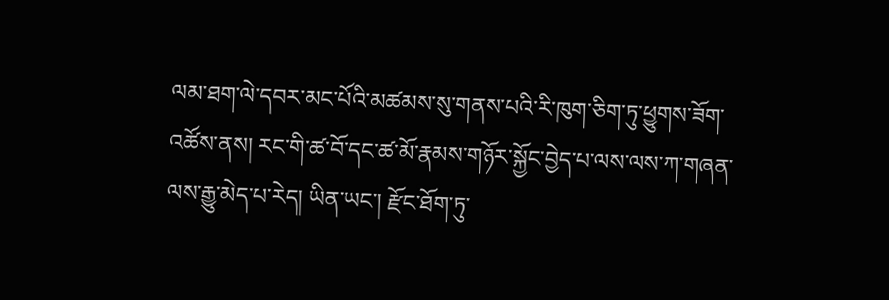ལམ་ཐག་ལེ་དབར་མང་པོའི་མཚམས་སུ་གནས་པའི་རི་ཁུག་ཅིག་ཏུ་ཕྱུགས་ཟོག་འཚོས་ནས། རང་གི་ཚ་བོ་དང་ཚ་མོ་རྣམས་གཉོར་སྐྱོང་བྱེད་པ་ལས་ལས་ཀ་གཞན་ལས་རྒྱུ་མེད་པ་རེད། ཡིན་ཡང་། རྫོང་ཐོག་ཏུ་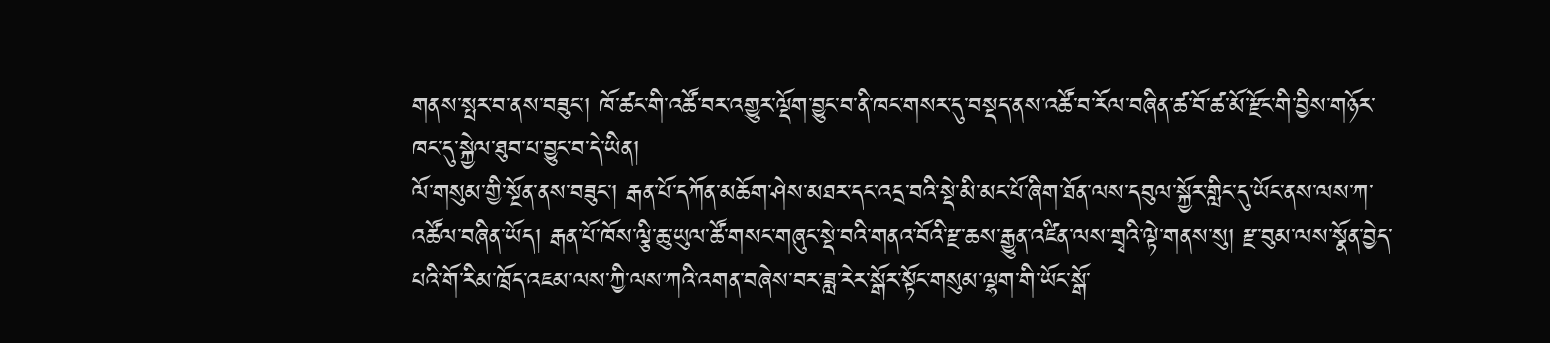གནས་སྤར་བ་ནས་བཟུང་། ཁོ་ཚང་གི་འཚོ་བར་འགྱུར་ལྡོག་བྱུང་བ་ནི་ཁང་གསར་དུ་བསྡད་ནས་འཚོ་བ་རོལ་བཞིན་ཚ་བོ་ཚ་མོ་རྫོང་གི་བྱིས་གཉོར་ཁང་དུ་སྐྱེལ་ཐུབ་པ་བྱུང་བ་དེ་ཡིན།
ལོ་གསུམ་གྱི་སྔོན་ནས་བཟུང་། རྒན་པོ་དཀོན་མཆོག་ཤེས་མཐར་དང་འདྲ་བའི་སྡེ་མི་མང་པོ་ཞིག་ཐོན་ལས་དབུལ་སྐྱོར་གླིང་དུ་ཡོང་ནས་ལས་ཀ་འཚོལ་བཞིན་ཡོད། རྒན་པོ་ཁོས་ལྕི་ཆུ་ཡུལ་ཚོ་གསང་གཞུང་སྡེ་བའི་གནའ་བོའི་རྫ་ཆས་རྒྱུན་འཛིན་ལས་གྲྭའི་ལྟེ་གནས་སུ། རྫ་བུམ་ལས་སྣོན་བྱེད་པའི་གོ་རིམ་ཁྲོད་འཇམ་ལས་ཀྱི་ལས་ཀའི་འགན་བཞེས་བར་ཟླ་རེར་སྒོར་སྟོང་གསུམ་ལྷག་གི་ཡོང་སྒོ་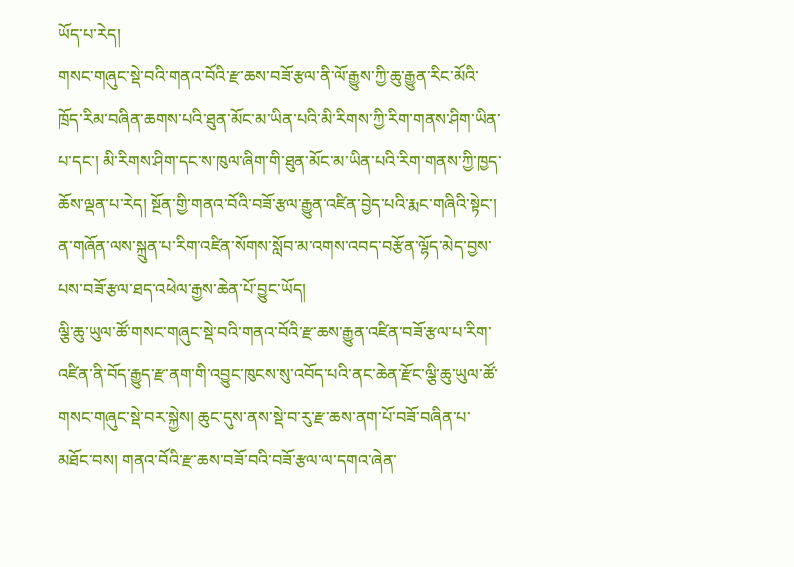ཡོད་པ་རེད།
གསང་གཞུང་སྡེ་བའི་གནའ་བོའི་རྫ་ཆས་བཟོ་རྩལ་ནི་ལོ་རྒྱུས་ཀྱི་ཆུ་རྒྱུན་རིང་མོའི་ཁྲོད་རིམ་བཞིན་ཆགས་པའི་ཐུན་མོང་མ་ཡིན་པའི་མི་རིགས་ཀྱི་རིག་གནས་ཤིག་ཡིན་པ་དང་། མི་རིགས་ཤིག་དང་ས་ཁུལ་ཞིག་གི་ཐུན་མོང་མ་ཡིན་པའི་རིག་གནས་ཀྱི་ཁྱད་ཆོས་ལྡན་པ་རེད། སྔོན་གྱི་གནའ་བོའི་བཟོ་རྩལ་རྒྱུན་འཛིན་བྱེད་པའི་རྨང་གཞིའི་སྟེང་། ན་གཞོན་ལས་སྐྲུན་པ་རིག་འཛིན་སོགས་སློབ་མ་འགས་འབད་བརྩོན་ལྷོད་མེད་བྱས་པས་བཟོ་རྩལ་ཐད་འཕེལ་རྒྱས་ཆེན་པོ་བྱུང་ཡོད།
ལྕི་ཆུ་ཡུལ་ཚོ་གསང་གཞུང་སྡེ་བའི་གནའ་བོའི་རྫ་ཆས་རྒྱུན་འཛིན་བཟོ་རྩལ་པ་རིག་འཛིན་ནི་བོད་རྒྱུད་རྫ་ནག་གི་འབྱུང་ཁུངས་སུ་འབོད་པའི་ནང་ཆེན་རྫོང་ལྕི་ཆུ་ཡུལ་ཚོ་གསང་གཞུང་སྡེ་བར་སྐྱེས། ཆུང་དུས་ནས་སྡེ་བ་རུ་རྫ་ཆས་ནག་པོ་བཟོ་བཞིན་པ་མཐོང་བས། གནའ་བོའི་རྫ་ཆས་བཟོ་བའི་བཟོ་རྩལ་ལ་དགའ་ཞེན་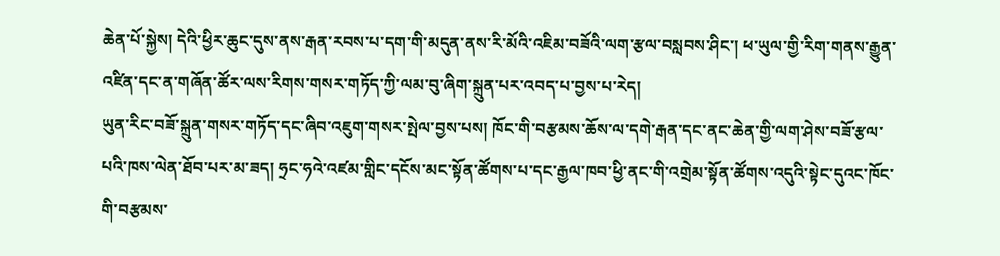ཆེན་པོ་སྐྱེས། དེའི་ཕྱིར་ཆུང་དུས་ནས་རྒན་རབས་པ་དག་གི་མདུན་ནས་རི་མོའི་འཇིམ་བཟོའི་ལག་རྩལ་བསླབས་ཤིང་། ཕ་ཡུལ་གྱི་རིག་གནས་རྒྱུན་འཛིན་དང་ན་གཞོན་ཚོར་ལས་རིགས་གསར་གཏོད་ཀྱི་ལམ་བུ་ཞིག་སྐྲུན་པར་འབད་པ་བྱས་པ་རེད།
ཡུན་རིང་བཟོ་སྐྲུན་གསར་གཏོད་དང་ཞིབ་འཇུག་གསར་སྤེལ་བྱས་པས། ཁོང་གི་བརྩམས་ཆོས་ལ་དགེ་རྒན་དང་ནང་ཆེན་གྱི་ལག་ཤེས་བཟོ་རྩལ་པའི་ཁས་ལེན་ཐོབ་པར་མ་ཟད། ཧྲང་ཧའེ་འཛམ་གླིང་དངོས་མང་སྟོན་ཚོགས་པ་དང་རྒྱལ་ཁབ་ཕྱི་ནང་གི་འགྲེམ་སྟོན་ཚོགས་འདུའི་སྟེང་དུའང་ཁོང་གི་བརྩམས་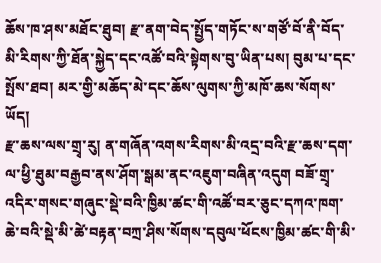ཆོས་ཁ་ཤས་མཐོང་ཐུབ། རྫ་ནག་བེད་སྤྱོད་གཏོང་ས་གཙོ་བོ་ནི་བོད་མི་རིགས་ཀྱི་ཐོན་སྐྱེད་དང་འཚོ་བའི་སྟེགས་བུ་ཡིན་པས། བུམ་པ་དང་སྤོས་ཐབ། མར་གྱི་མཆོད་མེ་དང་ཆོས་ལུགས་ཀྱི་མཁོ་ཆས་སོགས་ཡོད།
རྫ་ཆས་ལས་གྲྭ་རུ། ན་གཞོན་འགས་རིགས་མི་འདྲ་བའི་རྫ་ཆས་དག་ལ་ཕྱི་ཐུམ་བརྒྱབ་ནས་ཤོག་སྒམ་ནང་འཇུག་བཞིན་འདུག བཟོ་གྲྭ་འདིར་གསང་གཞུང་སྡེ་བའི་ཁྱིམ་ཚང་གི་འཚོ་བར་ཅུང་དཀའ་ཁག་ཆེ་བའི་སྡེ་མི་ཚེ་བརྟན་བཀྲ་ཤིས་སོགས་དབུལ་ཕོངས་ཁྱིམ་ཚང་གི་མི་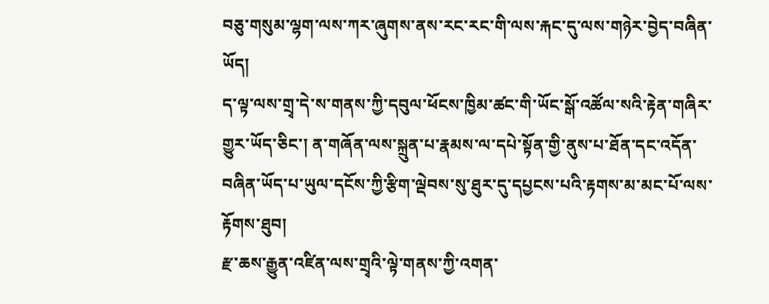བཅུ་གསུམ་ལྷག་ལས་ཀར་ཞུགས་ནས་རང་རང་གི་ལས་རྐང་དུ་ལས་གཉེར་བྱེད་བཞིན་ཡོད།
ད་ལྟ་ལས་གྲྭ་དེ་ས་གནས་ཀྱི་དབུལ་ཕོངས་ཁྱིམ་ཚང་གི་ཡོང་སྒོ་འཚོལ་སའི་རྟེན་གཞིར་གྱུར་ཡོད་ཅིང་། ན་གཞོན་ལས་སྐྲུན་པ་རྣམས་ལ་དཔེ་སྟོན་གྱི་ནུས་པ་ཐོན་དང་འདོན་བཞིན་ཡོད་པ་ཡུལ་དངོས་ཀྱི་རྩིག་ལྡེབས་སུ་ཐུར་དུ་དཔྱངས་པའི་རྟགས་མ་མང་པོ་ལས་རྟོགས་ཐུབ།
རྫ་ཆས་རྒྱུན་འཛིན་ལས་གྲྭའི་ལྟེ་གནས་ཀྱི་འགན་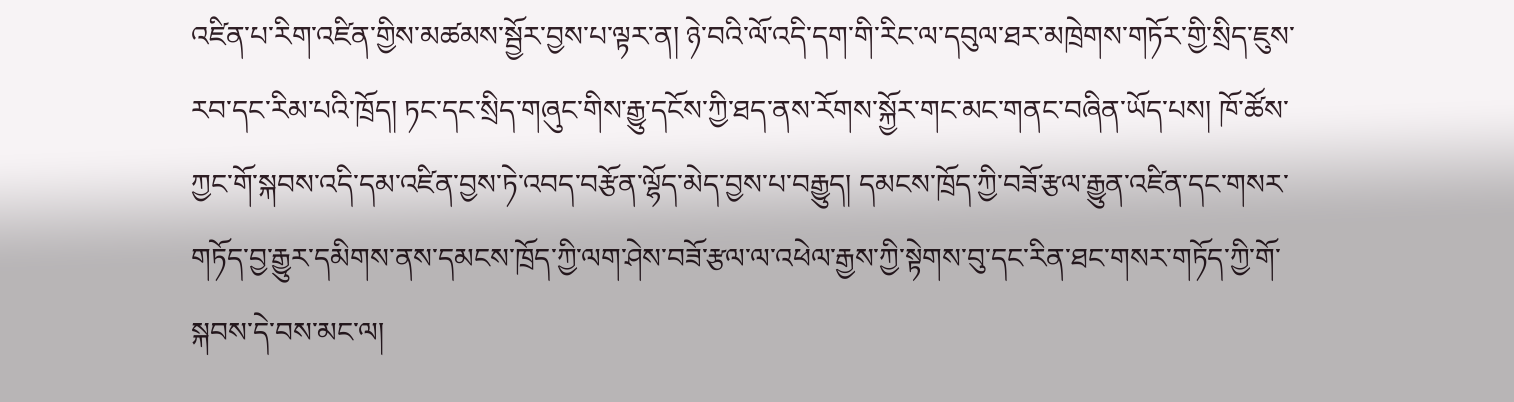འཛིན་པ་རིག་འཛིན་གྱིས་མཚམས་སྦྱོར་བྱས་པ་ལྟར་ན། ཉེ་བའི་ལོ་འདི་དག་གི་རིང་ལ་དབུལ་ཐར་མཁྲེགས་གཏོར་གྱི་སྲིད་ཇུས་རབ་དང་རིམ་པའི་ཁྲོད། ཏང་དང་སྲིད་གཞུང་གིས་རྒྱུ་དངོས་ཀྱི་ཐད་ནས་རོགས་སྐྱོར་གང་མང་གནང་བཞིན་ཡོད་པས། ཁོ་ཚོས་ཀྱང་གོ་སྐབས་འདི་དམ་འཛིན་བྱས་ཏེ་འབད་བརྩོན་ལྷོད་མེད་བྱས་པ་བརྒྱུད། དམངས་ཁྲོད་ཀྱི་བཟོ་རྩལ་རྒྱུན་འཛིན་དང་གསར་གཏོད་བྱ་རྒྱུར་དམིགས་ནས་དམངས་ཁྲོད་ཀྱི་ལག་ཤེས་བཟོ་རྩལ་ལ་འཕེལ་རྒྱས་ཀྱི་སྟེགས་བུ་དང་རིན་ཐང་གསར་གཏོད་ཀྱི་གོ་སྐབས་དེ་བས་མང་ལ།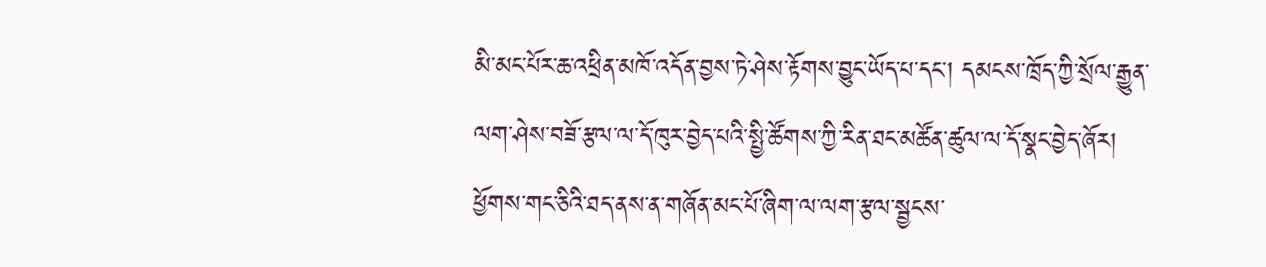མི་མང་པོར་ཆ་འཕྲིན་མཁོ་འདོན་བྱས་ཏེ་ཤེས་རྟོགས་བྱུང་ཡོད་པ་དང་། དམངས་ཁྲོད་ཀྱི་སྲོལ་རྒྱུན་ལག་ཤེས་བཟོ་རྩལ་ལ་དོ་ཁུར་བྱེད་པའི་སྤྱི་ཚོགས་ཀྱི་རིན་ཐང་མཚོན་ཚུལ་ལ་དོ་སྣང་བྱེད་ཞོར། ཕྱོགས་གང་ཅིའི་ཐད་ནས་ན་གཞོན་མང་པོ་ཞིག་ལ་ལག་རྩལ་སྦྱངས་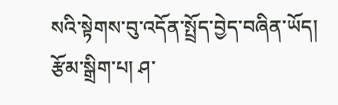སའི་སྟེགས་བུ་འདོན་སྤྲོད་བྱེད་བཞིན་ཡོད།
རྩོམ་སྒྲིག་པ། ཤ་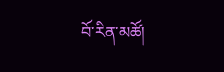བོ་རིན་མཚོ།